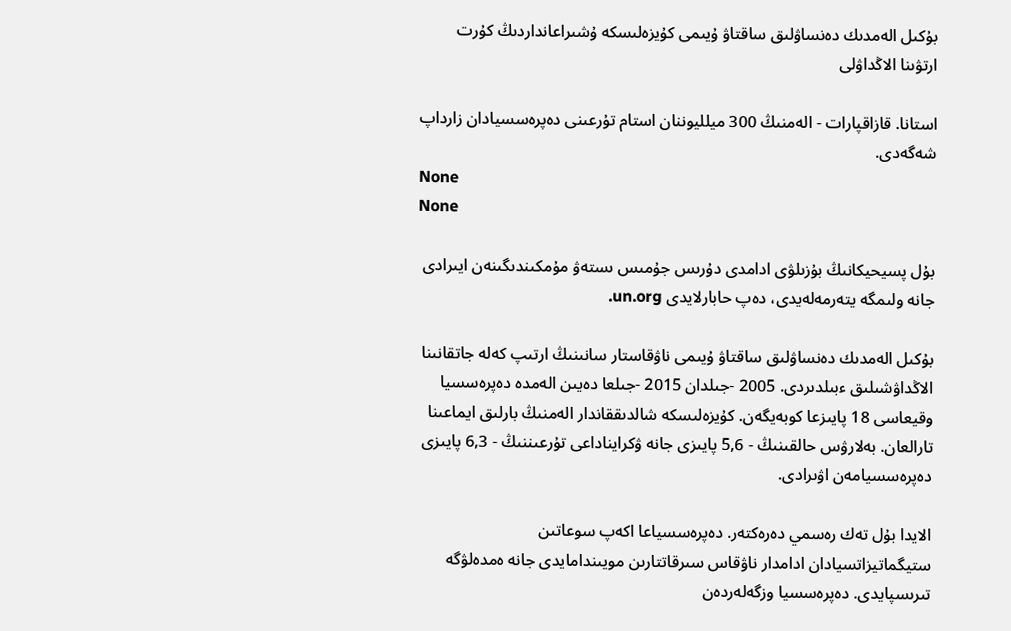بۇكىل الەمدىك دەنساۋلىق ساقتاۋ ۇيىمى كۇيزەلىسكە ۇشىراعانداردىڭ كۇرت ارتۋىنا الاڭداۋلى

استانا. قازاقپارات - الەمنىڭ 300 ميلليوننان استام تۇرعىنى دەپرەسسيادان زارداپ شەگەدى.
None
None

بۇل پسيحيكانىڭ بۇزىلۋى ادامدى دۇرىس جۇمىس ىستەۋ مۇمكىندىگىنەن ايىرادى جانە ولىمگە يتەرمەلەيدى، دەپ حابارلايدى un.org.

بۇكىل الەمدىك دەنساۋلىق ساقتاۋ ۇيىمى ناۋقاستار سانىنىڭ ارتىپ كەلە جاتقانىنا الاڭداۋشىلىق ءبىلدىردى. 2005 -جىلدان 2015 -جىلعا دەيىن الەمدە دەپرەسسيا وقيعاسى 18 پايىزعا كوبەيگەن. كۇيزەلىسكە شالدىققاندار الەمنىڭ بارلىق ايماعىنا تارالعان. بەلارۋس حالقىنىڭ - 5,6 پايىزى جانە ۋكرايناداعى تۇرعىننىڭ - 6,3 پايىزى دەپرەسسيامەن اۋىرادى.

الايدا بۇل تەك رەسمي دەرەكتەر. دەپرەسسياعا اكەپ سوعاتىن ستيگماتيزاتسيادان ادامدار ناۋقاس سىرقاتتارىن مويىندامايدى جانە ەمدەلۋگە تىرىسپايدى. دەپرەسسيا وزگەلەردەن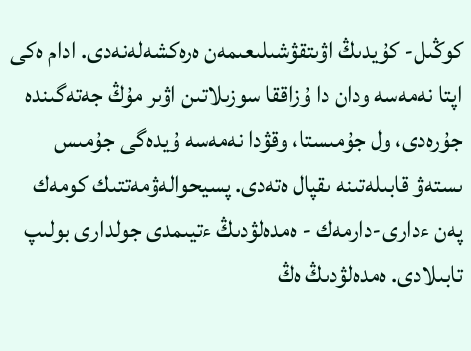كوڭىل- كۇيدىڭ اۋىتقۋشىلىعىمەن ەرەكشەلەنەدى. ادام ەكى اپتا نەمەسە ودان دا ۇزاققا سوزىلاتىن اۋىر مۇڭ جەتەگىندە جۇرەدى، ول جۇمىستا، وقۋدا نەمەسە ۇيدەگى جۇمىس ىستەۋ قابىلەتىنە ىقپال ەتەدى. پسيحوالەۋمەتتىك كومەك پەن ءدارى-دارمەك - ەمدەلۋدىڭ ءتيىمدى جولدارى بولىپ تابىلادى. ەمدەلۋدىڭ ەڭ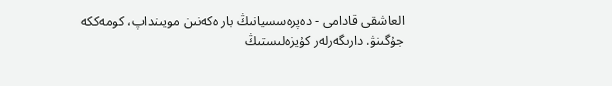العاشقى قادامى - دەپرەسسيانىڭ بار ەكەنىن مويىنداپ، كومەككە جۇگىنۋ. دارىگەرلەر كۇيزەلىستىڭ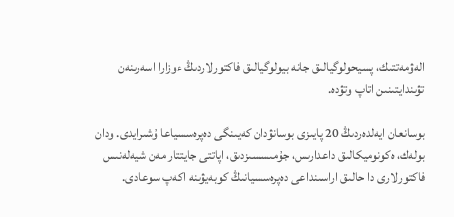الەۋمەتتىك، پسيحولوگيالىق جانە بيولوگيالىق فاكتورلاردىڭ ءوزارا اسەرىنەن تۋىندايتىنىن اتاپ وتۋدە.

بوسانعان ايەلدەردىڭ 20 پايىزى بوسانۋدان كەيىنگى دەپرەسسياعا ۇشىرايدى. ودان بولەك، ەكونوميكالىق داعدارىس، جۇمىسسىزدىق، اپاتتى جايتتار مەن شيەلەنىس فاكتورلارى دا حالىق اراسىنداعى دەپرەسسيانىڭ كوبەيۋىنە اكەپ سوعادى.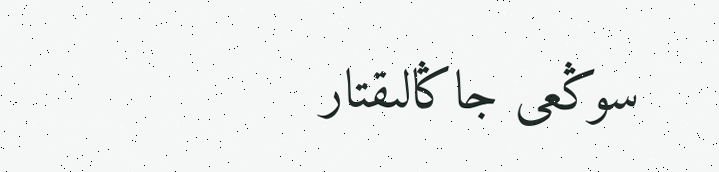سوڭعى جاڭالىقتار